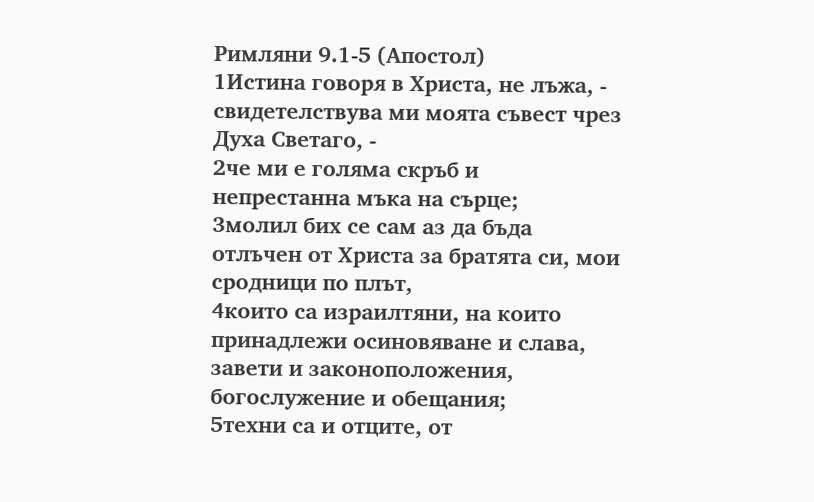Римляни 9.1-5 (Апостол)
1Истина говоря в Христа, не лъжа, - свидетелствува ми моята съвест чрез Духа Светаго, -
2че ми е голяма скръб и непрестанна мъка на сърце;
3молил бих се сам аз да бъда отлъчен от Христа за братята си, мои сродници по плът,
4които са израилтяни, на които принадлежи осиновяване и слава, завети и законоположения, богослужение и обещания;
5техни са и отците, от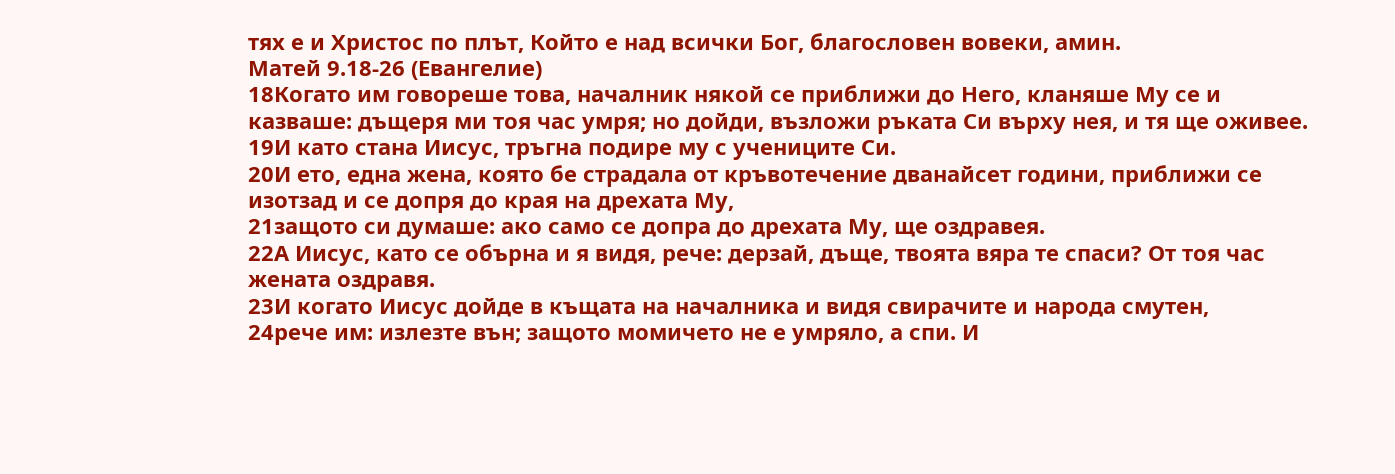тях е и Христос по плът, Който е над всички Бог, благословен вовеки, амин.
Матей 9.18-26 (Евангелие)
18Когато им говореше това, началник някой се приближи до Него, кланяше Му се и казваше: дъщеря ми тоя час умря; но дойди, възложи ръката Си върху нея, и тя ще оживее.
19И като стана Иисус, тръгна подире му с учениците Си.
20И ето, една жена, която бе страдала от кръвотечение дванайсет години, приближи се изотзад и се допря до края на дрехата Му,
21защото си думаше: ако само се допра до дрехата Му, ще оздравея.
22А Иисус, като се обърна и я видя, рече: дерзай, дъще, твоята вяра те спаси? От тоя час жената оздравя.
23И когато Иисус дойде в къщата на началника и видя свирачите и народа смутен,
24рече им: излезте вън; защото момичето не е умряло, а спи. И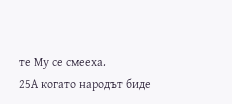те Му се смееха.
25А когато народът биде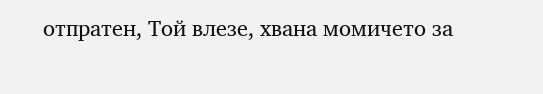отпратен, Той влезе, хвана момичето за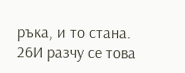ръка, и то стана.
26И разчу се това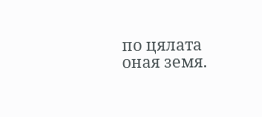по цялата оная земя.